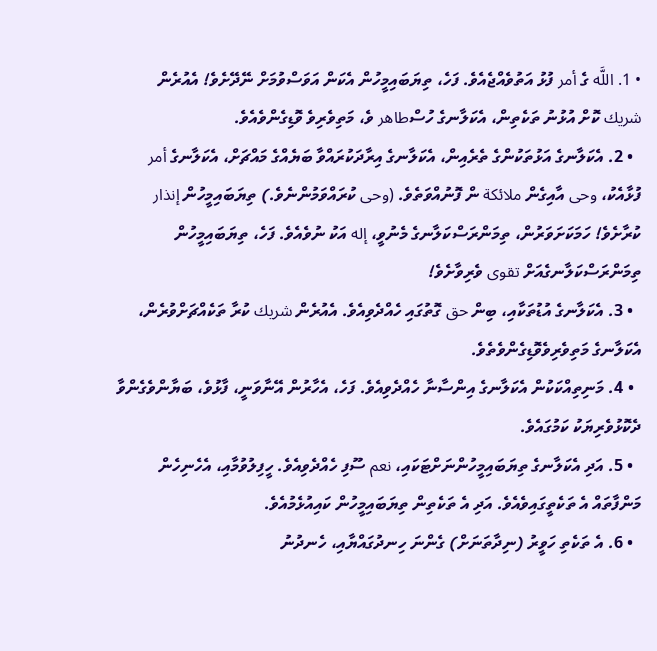• 1. اللَّه ގެ أمر ފުޅު އަތުވެއްޖެއެވެ. ފަހެ، ތިޔަބައިމީހުން އެކަން އަވަސްވުމަށް ނޭދޭށެވެ! އެއުރެން شريك ކޮށް އުޅުނު ތަކެތިން، އެކަލާނގެ ހުސްطاهر ވެ، މަތިވެރިވެ ވޮޑިގެންވެއެވެ.
  • 2. އެކަލާނގެ އަޅުތަކުންގެ ތެރެއިން، އެކަލާނގެ އިރާދަކުރައްވާ ބަޔެއްގެ މައްޗަށް، އެކަލާނގެ أمر ފުޅާއެކު، وحى އާއިގެން ملائكة ން ފޮނުއްވަތެވެ. (وحى ކުރައްވަމުންނެވެ.) ތިޔަބައިމީހުން إنذار ކުރާށެވެ! ހަމަކަށަވަރުން، ތިމަންރަސްކަލާނގެ މެނުވީ، إله އަކު ނުވެއެވެ. ފަހެ، ތިޔަބައިމީހުން ތިމަންރަސްކަލާނގެއަށް تقوى ވެރިވާށެވެ!
  • 3. އެކަލާނގެ އުޑުތަކާއި، ބިން حق ގޮތުގައި ހެއްދެވިއެވެ. އެއުރެން شريك ކުރާ ތަކެއްޗަށްވުރެން، އެކަލާނގެ މަތިވެރިވެވޮޑިގެންވެތެވެ.
  • 4. މަނިތިއްކަކުން އެކަލާނގެ އިންސާނާ ހެއްދެވިއެވެ. ފަހެ، އެހާރުން އޭނާވަނީ، ފާޅުވެ، ބަޔާންވެގެންވާ ދެކޮޅުވެރިޔަކު ކަމުގައެވެ.
  • 5. އަދި އެކަލާނގެ ތިޔަބައިމީހުންނަށްޓަކައި، نعم ސޫފި ހެއްދެވިއެވެ. ހީފިލުވުމާއި، އެހެނިހެން މަންފާތައް އެ ތަކެތީގައިވެއެވެ. އަދި އެ ތަކެތިން ތިޔަބައިމީހުން ކައިއުޅެމުއެވެ.
  • 6. އެ ތަކެތި ހަވީރު (ނިދާތަނަށް) ގެންނަ ހިނދުގައްޔާއި، ހެނދުނު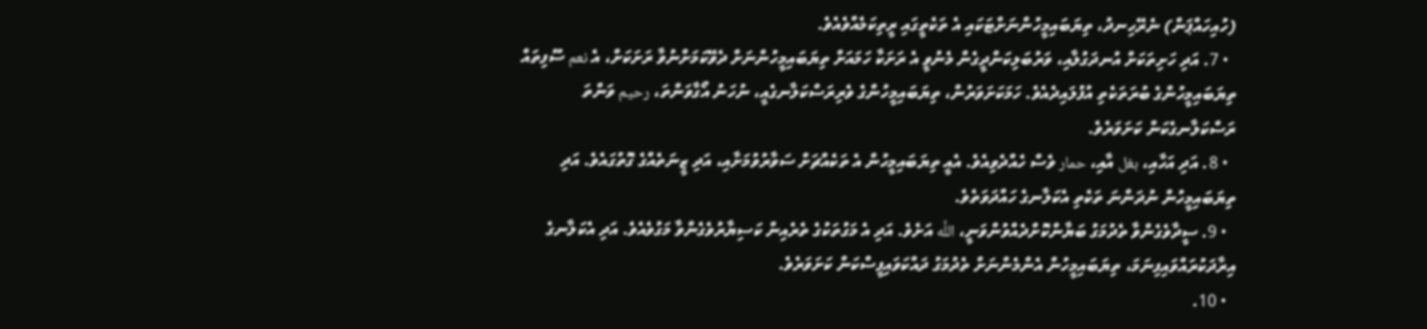(ހުއިހައްޕަން) ނެރޭހިނދު، ތިޔަބައިމީހުންނަށްޓަކައި އެ ތަކެތީގައި ރީތިކަމެއްވެއެވެ.
  • 7. އަދި ހަށިތަކަށް އުނދަގުލާއި، ވަރުބަލިކަންދީގެން މެނުވީ އެ ރަށަކާ ހަމައަށް ތިޔަބައިމީހުންނަށް ދެވޭކަމަށްނުވާ ރަށަކަށް، އެ نعم ސޫފިތައް ތިޔަބައިމީހުންގެ ބުރަތަކެތި އުފުލައިދެއެވެ. ހަމަކަށަވަރުން، ތިޔަބައިމީހުންގެ ވެރިރަސްކަލާނގެއީ، ނުހަނު އޯގާވަންތަ، رحيم ވަންތަ ރަސްކަލާނގެކަން ކަށަވަރެވެ.
  • 8. އަދި އަހާއި، بغل އާއި، حمار ވެސް ހެއްދެވިއެވެ. އެއީ ތިޔަބައިމީހުން އެ ތަކެއްޗަށް ސަވާރުވުމަށާއި، އަދި ޒީނަތެއްގެ ގޮތުގައެވެ. އަދި ތިޔަބައިމީހުން ނުދަންނަ ތަކެތި އެކަލާނގެ ހައްދަވަތެވެ.
  • 9. ސީދާވެގެންވާ ތެދުމަގު ބަޔާންކޮށްދެއްވުންވަނީ، اللَّه އަށެވެ. އަދި އެ މަގުތަކުގެ ތެރެއިން ކަސިޔާރުވެގެންވާ މަގުވެއެވެ. އަދި އެކަލާނގެ އިރާދަކުރައްވައިފިނަމަ، ތިޔަބައިމީހުން އެންމެންނަށް ތެދުމަގު ދައްކަވައިފީސްކަން ކަށަވަރެވެ.
  • 10.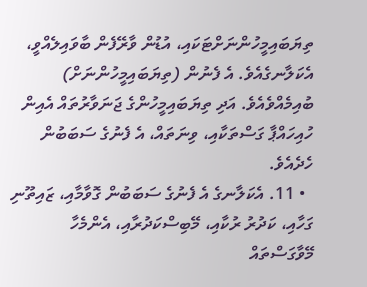ތިޔަބައިމީހުންނަށްޓަކައި، އުޑުން ވާރޭފެން ބާވައިލެއްވީ، އެކަލާނގެއެވެ. އެ ފެނުން (ތިޔަބައިމީހުންނަށް) ބުއިމެއްވެއެވެ. އަދި ތިޔަބައިމީހުންގެ ޖަނަވާރުތައް އެއިން ހުއިހައްޕާ ގަސްތަކާއި، ވިނަތައް، އެ ފެނުގެ ސަބަބުން ހެދެއެވެ.
  • 11. އެކަލާނގެ އެ ފެނުގެ ސަބަބުން ގޮވާމާއި، ޒައިތޫނި ގަހާއި، ކަދުރު ރުކާއި، މޭބިސްކަދުރާއި، އެންމެހާ މޭވާގަސްތައް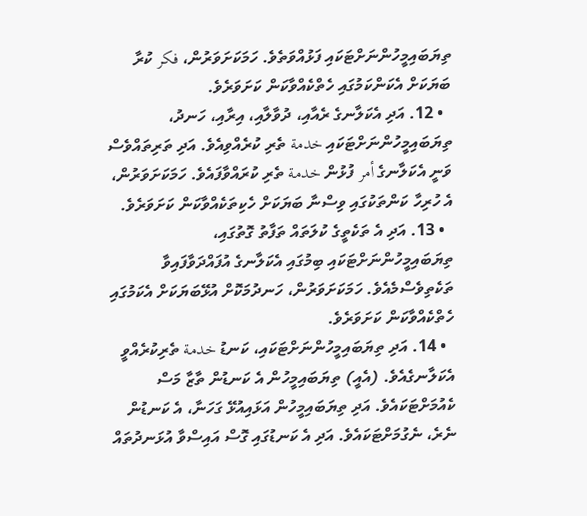ތިޔަބައިމީހުންނަށްޓަކައި ފަޅުއްވަތެވެ. ހަމަކަށަވަރުން، فكر ކުރާ ބަޔަކަށް އެކަންކަމުގައި ހެތްކެއްވާކަން ކަށަވަރެވެ.
  • 12. އަދި އެކަލާނގެ ރެއާއި، ދުވާލާއި، އިރާއި، ހަނދު، ތިޔަބައިމީހުންނަށްޓަކައި خدمة ތެރި ކުރެއްވިއެވެ. އަދި ތަރިތައްވެސް ވަނީ އެކަލާނގެ أمر ފުޅުން خدمة ތެރި ކުރައްވާފައެވެ. ހަމަކަށަވަރުން، އެ ހުރިހާ ކަންތަކުގައި ވިސްނާ ބަޔަކަށް ހެކިތަކެއްވާކަން ކަށަވަރެވެ.
  • 13. އަދި އެ ތަކެތީގެ ކުލަތައް ތަފާތު ގޮތުގައި، ތިޔަބައިމީހުންނަށްޓަކައި ބިމުގައި އެކަލާނގެ އުފައްދަވާފައިވާ ތަކެތިވެސްމެއެވެ. ހަމަކަށަވަރުން، ހަނދުމަކޮށް އުޅޭބަޔަކަށް އެކަމުގައި ހެތްކެއްވާކަން ކަށަވަރެވެ.
  • 14. އަދި ތިޔަބައިމީހުންނަށްޓަކައި، ކަނޑު خدمة ތެރިކުރެއްވީ އެކަލާނގެއެވެ. (އެއީ) ތިޔަބައިމީހުން އެ ކަނޑުން ތާޒާ މަސް ކެއުމަށްޓަކައެވެ. އަދި ތިޔަބައިމީހުން އަޅައިއުޅޭ ގަހަނާ، އެ ކަނޑުން ނެރެ، ނެގުމަށްޓަކައެވެ. އަދި އެ ކަނޑުގައި ގޮސް އައިސްވާ އުޅަނދުތައް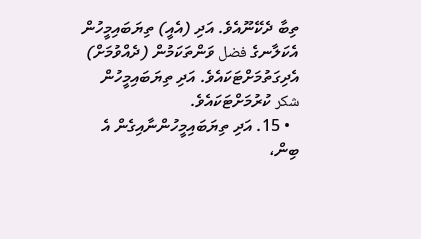ތިބާ ދެކޭނޫއެވެ. އަދި (އެއީ) ތިޔަބައިމީހުން އެކަލާނގެ فضل ވަންތަކަމުން (ދެއްވުމަށް) އެދިގަތުމަށްޓަކައެވެ. އަދި ތިޔަބައިމީހުން شكر ކުރުމަށްޓަކައެވެ.
  • 15. އަދި ތިޔަބައިމީހުންނާއިގެން އެ ބިން،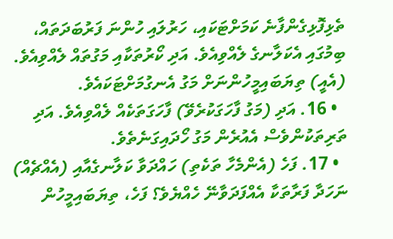ތެޅިފޮޅިގެންފާނެ ކަމަށްޓަކައި، ހަރުލައި ހުންނަ ފަރުބަދަތައް، ބިމުގައި އެކަލާނގެ ލެއްވިއެވެ. އަދި ކޯރުތަކާއި މަގުތައް ލެއްވިއެވެ. (އެއީ) ތިޔަބައިމީހުންނަށް މަގު އެނގުމަށްޓަކައެވެ.
  • 16. އަދި (މަގު ފާހަގަކުރެވޭ) ފާހަގަތަކެއް ލެއްވިއެވެ. އަދި ތަރިތަކުންވެސް އެއުރެން މަގު ހޯދައިގަނެތެވެ.
  • 17. ފަހެ (އެންމެހާ ތަކެތި) ހައްދަވާ ކަލާނގެއާއި (އެއްޗެއް) ނަހަދާ ފަރާތަކާ އެއްފަދަވާނޭ ހެއްޔެވެ؟ ފަހެ، ތިޔަބައިމީހުން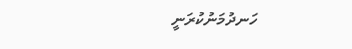ހަނދުމަނުކުރަނީ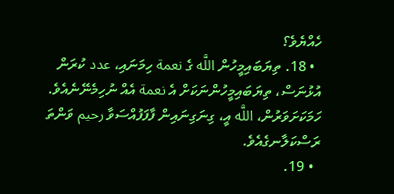ހެއްޔެވެ؟
  • 18. ތިޔަބައިމީހުން اللَّه ގެ نعمة ހިމަނައި، عدد ކުރަން އުޅުނަސް، ތިޔަބައިމީހުންނަކަށް އެ نعمة އެއް ނުހިމެނޭނެއެވެ. ހަމަކަށަވަރުން، اللَّه އީ، ގިނަގިނައިން ފާފަފުއްސަވާ رحيم ވަންތަ ރަސްކަލާނގެއެވެ.
  • 19.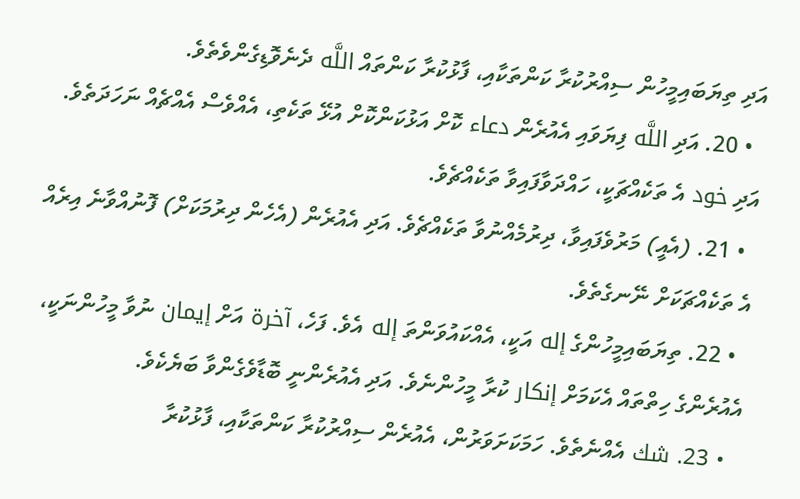އަދި ތިޔަބައިމީހުން ސިއްރުކުރާ ކަންތަކާއި، ފާޅުކުރާ ކަންތައް اللَّه ދެނެވޮޑިގެންވެތެވެ.
  • 20. އަދި اللَّه ފިޔަވައި އެއުރެން دعاء ކޮށް އަޅުކަންކޮށް އުޅޭ ތަކެތި، އެއްވެސް އެއްޗެއް ނަހަދަތެވެ. އަދި خود އެ ތަކެއްޗަކީ، ހައްދަވާފައިވާ ތަކެއްޗެވެ.
  • 21. (އެއީ) މަރުވެފައިވާ، ދިރުމެއްނުވާ ތަކެއްޗެވެ. އަދި އެއުރެން (އެހެން ދިރުމަކަށް) ފޮނުއްވާނެ އިރެއް އެ ތަކެއްޗަކަށް ނޭނގެތެވެ.
  • 22. ތިޔަބައިމީހުންގެ إله އަކީ، އެއްކައުވަންތަ إله އެވެ. ފަހެ، آخرة އަށް إيمان ނުވާ މީހުންނަކީ، އެއުރެންގެ ހިތްތައް އެކަމަށް إنكار ކުރާ މީހުންނެވެ. އަދި އެއުރެންނީ ބޮޑާވެގެންވާ ބަޔެކެވެ.
  • 23. شك އެއްނެތެވެ. ހަމަކަށަވަރުން، އެއުރެން ސިއްރުކުރާ ކަންތަކާއި، ފާޅުކުރާ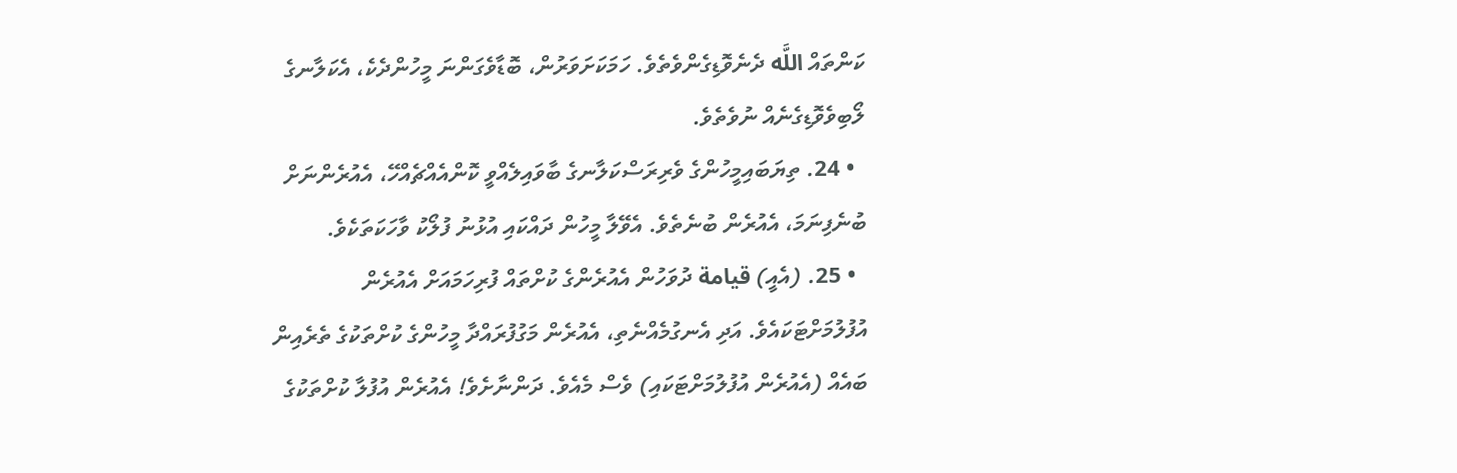ކަންތައް اللَّه ދެނެވޮޑިގެންވެތެވެ. ހަމަކަށަވަރުން، ބޮޑާވެގަންނަ މީހުންދެކެ، އެކަލާނގެ ލޯބިވެވޮޑިގެނެއް ނުވެތެވެ.
  • 24. ތިޔަބައިމީހުންގެ ވެރިރަސްކަލާނގެ ބާވައިލެއްވީ ކޮންއެއްޗެއްހޭ، އެއުރެންނަށް ބުނެފިނަމަ، އެއުރެން ބުނެތެވެ. އެވޭލާ މީހުން ދައްކައި އުޅުނު ފުލޯކު ވާހަކަތަކެވެ.
  • 25. (އެއީ) قيامة ދުވަހުން އެއުރެންގެ ކުށްތައް ފުރިހަމައަށް އެއުރެން އުފުލުމަށްޓަކައެވެ. އަދި އެނގުމެއްނެތި، އެއުރެން މަގުފުރައްދާ މީހުންގެ ކުށްތަކުގެ ތެރެއިން ބައެއް (އެއުރެން އުފުލުމަށްޓަކައި) ވެސް މެއެވެ. ދަންނާށެވެ! އެއުރެން އުފުލާ ކުށްތަކުގެ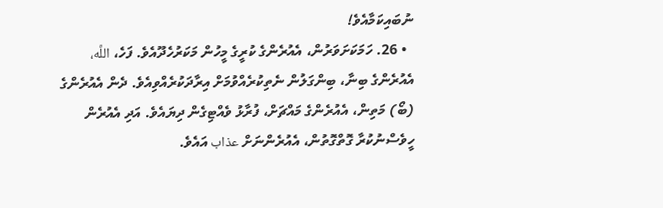ނުބައިކަމާއެވެ!
  • 26. ހަމަކަށަވަރުން، އެއުރެންގެ ކުރީގެ މީހުން މަކަރުހެދޫއެވެ. ފަހެ، اللَّه، އެއުރެންގެ ބިނާ، ބިންގަލުން ނެތިކުރެއްވުމަށް އިރާދަކުރެއްވިއެވެ. ދެން އެއުރެންގެ (ބޯ) މަތިން، އެއުރެންގެ މައްޗަށް، ފުރާޅު ވެއްޓިގެން ދިޔައެވެ. އަދި އެއުރެން ހީވެސްނުކުރާ ގޮތްގޮތުން، އެއުރެންނަށް عذاب އައެވެ.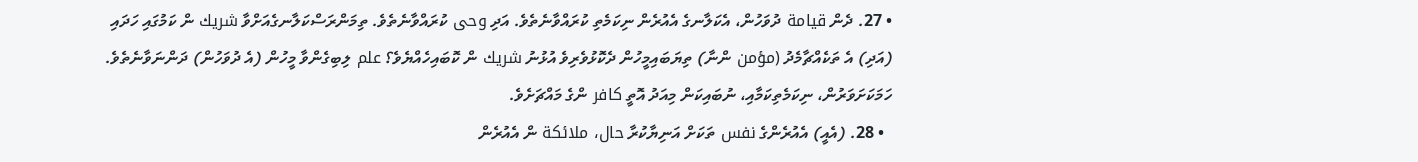• 27. ދެން قيامة ދުވަހުން، އެކަލާނގެ އެއުރެން ނިކަމެތި ކުރައްވާނެތެވެ. އަދި وحى ކުރައްވާނެތެވެ. ތިމަންރަސްކަލާނގެއަށްވާ شريك ން ކަމުގައި ހަދައި (އަދި) އެ ތަކެއްޗާމެދު (مؤمن ންނާ) ތިޔަބައިމީހުން ދެކޮޅުވެރިވެ އުޅުނު شريك ން ކޮބައިހެއްޔެވެ؟ علم ލިބިގެންވާ މީހުން (އެ ދުވަހުން) ދަންނަވާނެތެވެ. ހަމަކަށަވަރުން، ނިކަމެތިކަމާއި، ނުބައިކަން މިއަދު އޮތީ كافر ންގެ މައްޗަށެވެ.
  • 28. (އެއީ) އެއުރެންގެ نفس ތަކަށް އަނިޔާކުރާ حال، ملائكة ން އެއުރެން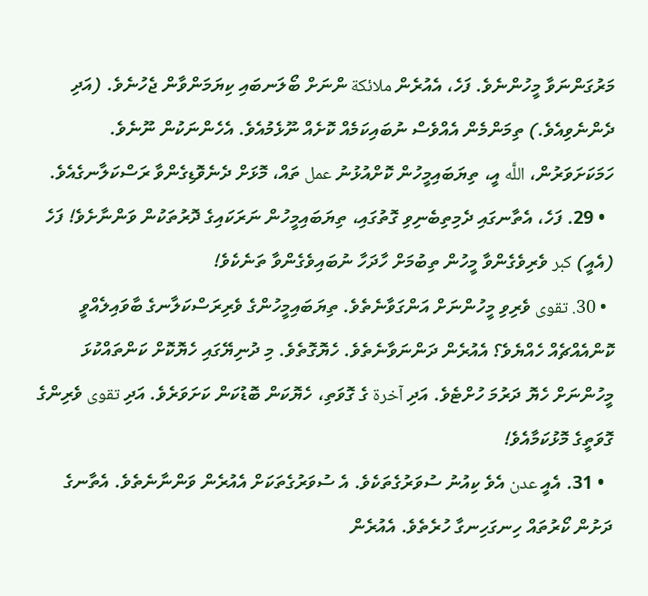މަރުގަންނަވާ މީހުންނެވެ. ފަހެ، އެއުރެން ملائكة ންނަށް ބޯލަނބައި ކިޔަމަންވާން ޖެހުނެވެ. (އަދި ދެންނެވިއެވެ.) ތިމަންމެން އެއްވެސް ނުބައިކަމެއް ކޮށެއް ނޫޅެމުއެވެ. އެހެންނަކުން ނޫނެވެ. ހަމަކަށަވަރުން، اللَّه އީ، ތިޔަބައިމީހުން ކޮށްއުޅުނު عمل ތައް، މޮޅަށް ދެނެވޮޑިގެންވާ ރަސްކަލާނގެއެވެ.
  • 29. ފަހެ، އެތާނގައި ދެމިތިބެނިވި ގޮތުގައި، ތިޔަބައިމީހުން ނަރަކައިގެ ދޮރުތަކުން ވަންނާށެވެ! ފަހެ (އެއީ) كبر ވެރިވެގެންވާ މީހުން ތިބުމަށް ހާދަހާ ނުބައިވެގެންވާ ތަނެކެވެ!
  • 30. تقوى ވެރިވި މީހުންނަށް އަންގަވާނެތެވެ. ތިޔަބައިމީހުންގެ ވެރިރަސްކަލާނގެ ބާވައިލެއްވީ ކޮންއެއްޗެއް ހެއްޔެވެ؟ އެއުރެން ދަންނަވާނެތެވެ. ހެޔޮގޮތެވެ. މި ދުނިޔޭގައި ހެޔޮކޮށް ކަންތައްކުޅަ މީހުންނަށް ހެޔޮ ދަރުމަ ހުށްޓެވެ. އަދި آخرة ގެ ގޮވަތި، ހެޔޮކަން ބޮޑުކަން ކަށަވަރެވެ. އަދި تقوى ވެރިންގެ ގޮވަތީގެ މޮޅުކަމާއެވެ!
  • 31. އެއީ عدن އެވެ ކިއުނު ސުވަރުގެތަކެވެ. އެ ސުވަރުގެތަކަށް އެއުރެން ވަންނާނެތެވެ. އެތާނގެ ދަށުން ކޯރުތައް ހިނގަހިނގާ ހުރެތެވެ. އެއުރެން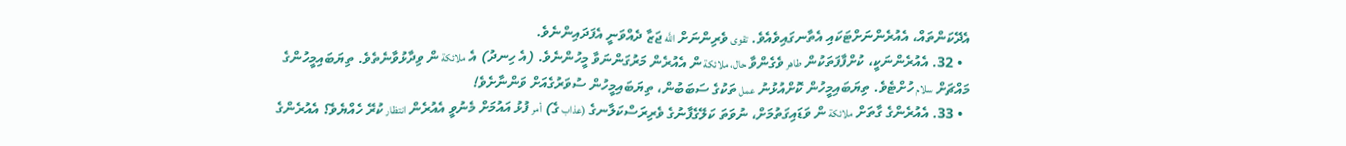އެދޭކަންތައް، އެއުރެންނަށްޓަކައި އެތާނގައިވެއެވެ. تقوى ވެރިންނަށް اللَّه ޖަޒާ ދެއްވަނީ އެފަދައިންނެވެ.
  • 32. އެއުރެންނަކީ، ކުށްފާފަތަކުން طاهر ވެގެންވާ حال، ملائكة ން އެއުރެން މަރުގަންނަވާ މީހުންނެވެ. (އެ ހިނދު) އެ ملائكة ން ވިދާޅުވާނެތެވެ. ތިޔަބައިމީހުންގެ މައްޗަށް سلام ހުށްޓެވެ. ތިޔަބައިމީހުން ކޮށްއުޅުނު عمل ތަކުގެ ސަބަބުން، ތިޔަބައިމީހުން ސުވަރުގެއަށް ވަންނާށެވެ!
  • 33. އެއުރެންގެ ގާތަށް ملائكة ން ވަޑައިގަތުމަށް، ނުވަތަ ކަލޭގެފާނުގެ ވެރިރަސްކަލާނގެ (عذاب ގެ) أمر ފުޅު އައުމަށް މެނުވީ އެއުރެން انتظار ކުރޭ ހެއްޔެވެ؟ އެއުރެންގެ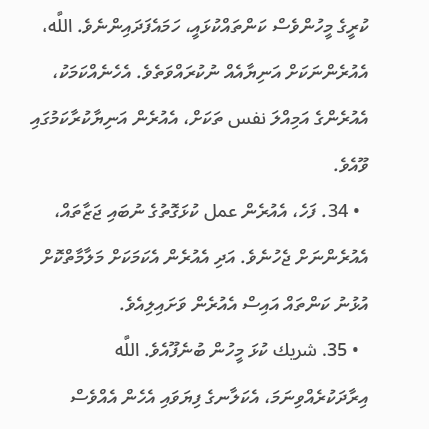ކުރީގެ މީހުންވެސް ކަންތައްކުޅައީ، ހަމައެފަދައިންނެވެ. اللَّه، އެއުރެންނަކަށް އަނިޔާއެއް ނުކުރައްވަތެވެ. އެހެނެއްކަމަކު، އެއުރެންގެ އަމިއްލަ نفس ތަކަށް، އެއުރެން އަނިޔާކުރާކަމުގައި ވޫއެވެ.
  • 34. ފަހެ، އެއުރެން عمل ކުޅަގޮތުގެ ނުބައި ޖަޒާތައް، އެއުރެންނަށް ޖެހުނެވެ. އަދި އެއުރެން އެކަމަކަށް މަލާމާތްކޮށް އުޅުނު ކަންތައް އައިސް އެއުރެން ވަށައިލިއެވެ.
  • 35. شريك ކުޅަ މީހުން ބުނެފޫއެވެ. اللَّه އިރާދަކުރެއްވިނަމަ، އެކަލާނގެ ފިޔަވައި އެހެން އެއްވެސް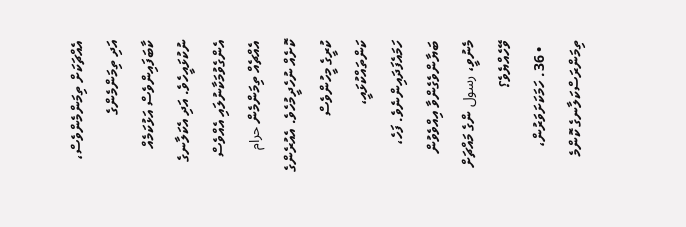އެއްޗަކަށް ތިމަންމެންވެސް، އަދި ތިމަންމެންގެ ކާބަފައިންވެސް އަޅުކަމެއް ނުކުޅައީހެވެ. އަދި އެކަލާނގެ އެންގެވުމަކާނުލައި އެއްވެސް އެއްޗެއް ތިމަންމެން حرام ކޮށެއް ނުހެދީމުހެވެ. އެއުރެންގެ ކުރީގެ މީހުންވެސް ކަންތައްކުޅައީ، ހަމައެފަދައިންނެވެ. ފަހެ، ބަޔާންވެގެންވާ އިއްވެވުން މެނުވީ، رسول ންގެ މައްޗަށް ވޭހެއްޔެވެ؟
  • 36. ހަމަކަށަވަރުން، ތިމަންރަސްކަލާނގެ ކޮންމެ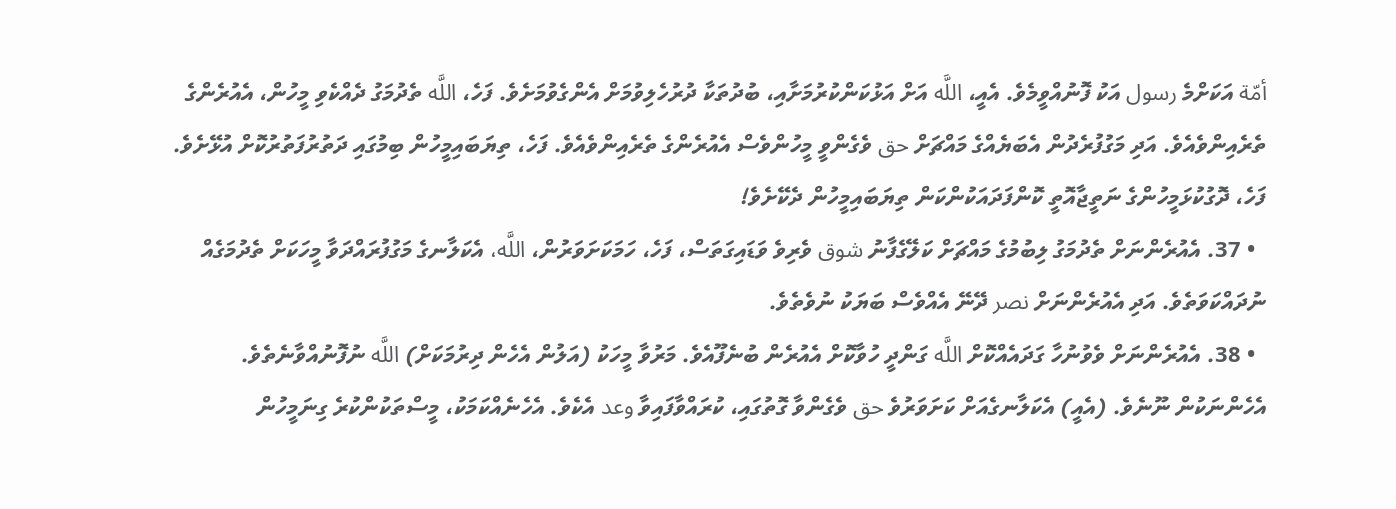أمّة އަކަށްމެ رسول އަކު ފޮނުއްވީމެވެ. އެއީ، اللَّه އަށް އަޅުކަންކުރުމަށާއި، ބުދުތަކާ ދުރުހެލިވުމަށް އެންގެވުމަށެވެ. ފަހެ، اللَّه ތެދުމަގު ދެއްކެވި މީހުން، އެއުރެންގެ ތެރެއިންވެއެވެ. އަދި މަގުފުރެދުން އެބަޔެއްގެ މައްޗަށް حق ވެގެންވީ މީހުންވެސް އެއުރެންގެ ތެރެއިންވެއެވެ. ފަހެ، ތިޔަބައިމީހުން ބިމުގައި ދަތުރުފަތުރުކޮށް އުޅޭށެވެ. ފަހެ، ދޮގުކުޅަމީހުންގެ ނަތީޖާއޮތީ ކޮންފަދައަކުންކަން ތިޔަބައިމީހުން ދެކޭށެވެ!
  • 37. އެއުރެންނަށް ތެދުމަގު ލިބުމުގެ މައްޗަށް ކަލޭގެފާނު شوق ވެރިވެ ވަޑައިގަތަސް، ފަހެ، ހަމަކަށަވަރުން، اللَّه، އެކަލާނގެ މަގުފުރައްދަވާ މީހަކަށް ތެދުމަގެއް ނުދައްކަވަތެވެ. އަދި އެއުރެންނަށް نصر ދޭނޭ އެއްވެސް ބަޔަކު ނުވެތެވެ.
  • 38. އެއުރެންނަށް ވެވުނުހާ ގަދައެއްކޮށް اللَّه ގަންދީ ހުވާކޮށް އެއުރެން ބުނެފޫއެވެ. މަރުވާ މީހަކު (އަލުން އެހެން ދިރުމަކަށް) اللَّه ނުފޮނުއްވާނެތެވެ. އެހެންނަކުން ނޫނެވެ. (އެއީ) އެކަލާނގެއަށް ކަށަވަރުވެ حق ވެގެންވާ ގޮތުގައި، ކުރައްވާފައިވާ وعد އެކެވެ. އެހެނެއްކަމަކު، މީސްތަކުންކުރެ ގިނަމީހުން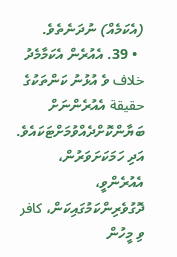(އެކަމެއް) ނުދަނެތެވެ.
  • 39. އެއުރެން އެކަމާމެދު خلاف ވެ އުޅުނު ކަންތަކުގެ حقيقة އެއުރެންނަށް ބަޔާންކޮށްދެއްވުމަށްޓަކައެވެ. އަދި ހަމަކަށަވަރުން، އެއުރެންވީ، ދޮގުވެރިންކަމުގައިކަން، كافر ވި މީހުން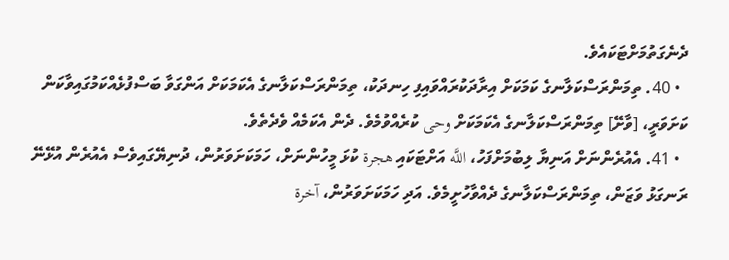ދެނެގަތުމަށްޓަކައެވެ.
  • 40. ތިމަންރަސްކަލާނގެ ކަމަކަށް އިރާދަކުރައްވައިފި ހިނދަކު، ތިމަންރަސްކަލާނގެ އެކަމަކަށް އަންގަވާ ބަސްފުޅެއްކަމުގައިވާކަން ކަށަވަރީ، [ވާށޭ] ތިމަންރަސްކަލާނގެ އެކަމަކަށް وحى ކުރެއްވުމެވެ. ދެން އެކަމެއް ވެދެތެވެ.
  • 41. އެއުރެންނަށް އަނިޔާ ލިބުމަށްފަހު، اللَّه އަށްޓަކައި هجرة ކުޅަ މީހުންނަށް، ހަމަކަށަވަރުން، ދުނިޔޭގައިވެސް އެއުރެން އުޅޭނޭ ރަނގަޅު ވަޒަން، ތިމަންރަސްކަލާނގެ ދެއްވާހުށީމެވެ. އަދި ހަމަކަށަވަރުން، آخرة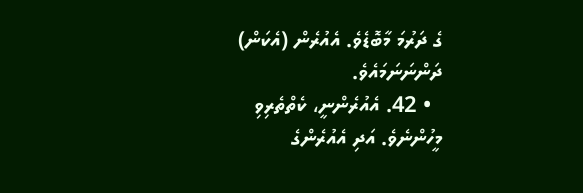ގެ ދަރުމަ މާބޮޑެވެ. އެއުރެން (އެކަން) ދަންނަނަމައެވެ.
  • 42. އެއުރެންނީ، ކެތްތެރިވި މީހުންނެވެ. އަދި އެއުރެންގެ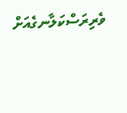ވެރިރަސްކަލާނގެއަށް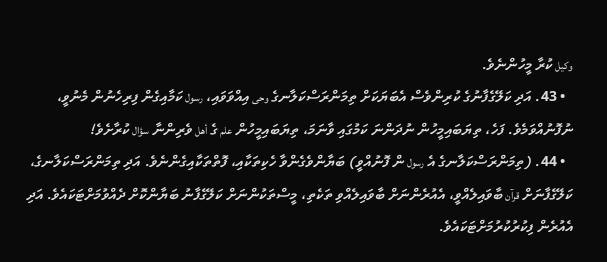وكيل ކުރާ މީހުންނެވެ.
  • 43. އަދި ކަލޭގެފާނުގެ ކުރިންވެސް އެބަޔަކަށް ތިމަންރަސްކަލާނގެ وحى އިއްވަވައި، رسول ކަމާއިގެން ފިރިހެނުން މެނުވީ، ނުފޮނުއްވަމެވެ. ފަހެ، ތިޔަބައިމީހުން ނުދަންނަ ކަމުގައި ވާނަމަ، ތިޔަބައިމީހުން علم ގެ أهل ވެރިންނާ سؤال ކުރާށެވެ!
  • 44. (ތިމަންރަސްކަލާނގެ އެ رسول ން ފޮނުއްވީ) ބަޔާންވެގެންވާ ހެކިތަކާއި، ފޮތްތަކާއިގެންނެވެ. އަދި ތިމަންރަސްކަލާނގެ، ކަލޭގެފާނަށް قرآن ބާވައިލެއްވީ، އެއުރެންނަށް ބާވައިލެއްވި ތަކެތި، މީސްތަކުންނަށް ކަލޭގެފާނު ބަޔާންކޮށް ދެއްވުމަށްޓަކައެވެ. އަދި އެއުރެން ފިކުރުކުރުމަށްޓަކައެވެ.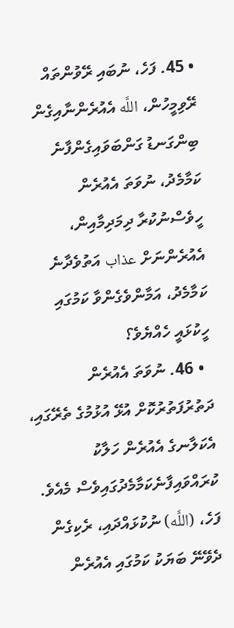• 45. ފަހެ، ނުބައި ރޭވުންތައް ރޭވިމީހުން، اللَّه އެއުރެންނާއިގެން ބިންގަނޑު ގަންބަވައިގެންފާނެ ކަމާމެދު، ނުވަތަ އެއުރެން ހީވެސްނުކުރާ ދިމަދިމާއިން، އެއުރެންނަށް عذاب އަތުވެދާނެ ކަމާމެދު، އަމާންވެގެންވާ ކަމުގައި ހީކުޅައީ ހެއްޔެވެ؟
  • 46. ނުވަތަ އެއުރެން ދަތުރުފަތުރުކޮށް އުޅޭ އުޅުމުގެ ތެރޭގައި، އެކަލާނގެ އެއުރެން ހަލާކު ކުރައްވައިފާނެކަމާމެދުގައިވެސް މެއެވެ. ފަހެ، (اللَّه) ނުކުޅައްދައި، ރެކިގެން ދެވޭނޭ ބަޔަކު ކަމުގައި އެއުރެން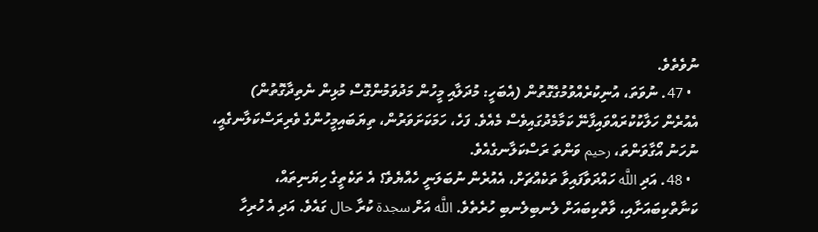ނުވެތެވެ.
  • 47. ނުވަތަ، އުނިކުރެއްވުމުގެގޮތުން (އެބަހީ: މުދަލާއި މީހުން މަދުވަމުންގޮސް މުޅިން ނެތިދާގޮތުން) އެއުރެން ހަލާކުކުރައްވައިފާނޭ ކަމާމެދުގައިވެސް މެއެވެ. ފަހެ، ހަމަކަށަވަރުން، ތިޔަބައިމީހުންގެ ވެރިރަސްކަލާނގެއީ، ނުހަނު އޯގާވަންތަ، رحيم ވަންތަ ރަސްކަލާނގެއެވެ.
  • 48. އަދި اللَّه ހައްދަވާފައިވާ ތަކެއްޗަށް، އެއުރެން ނުބަލަނީ ހެއްޔެވެ؟ އެ ތަކެތީގެ ހިޔަނިތައް، ކަނާތްކިބައަށާއި، ވާތްކިބައަށް ލެނބިލެނބި ހުރެތެވެ. اللَّه އަށް سجدة ކުރާ حال ގައެވެ. އަދި އެ ހުރިހާ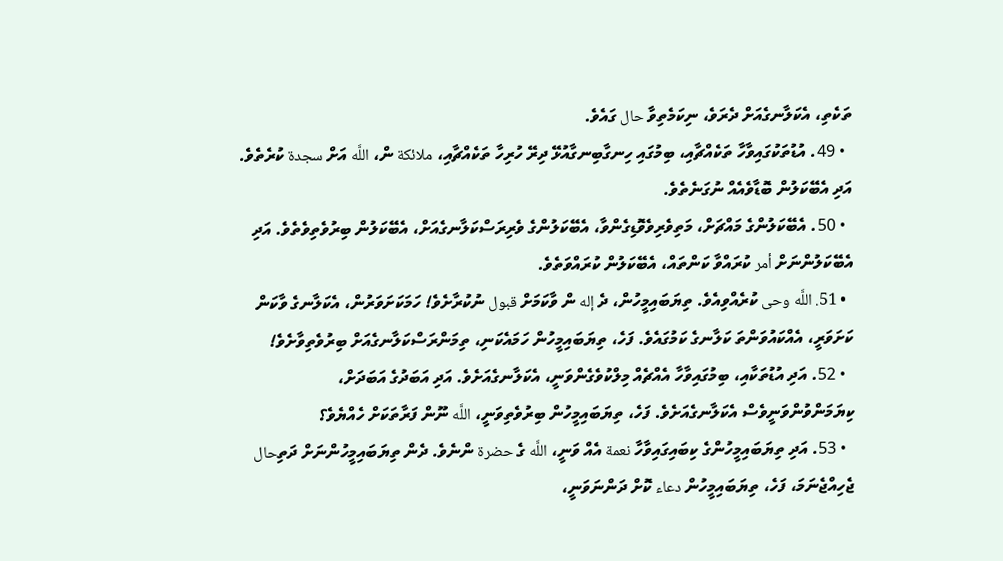ތަކެތި، އެކަލާނގެއަށް ދެރަވެ، ނިކަމެތިވާ حال ގައެވެ.
  • 49. އުޑުތަކުގައިވާހާ ތަކެއްޗާއި، ބިމުގައި ހިނގާބިނގާއުޅޭ ދިރޭ ހުރިހާ ތަކެއްޗާއި، ملائكة ން، اللَّه އަށް سجدة ކުރެތެވެ. އަދި އެބޭކަލުން ބޮޑާވެއެއް ނުގަނެތެވެ.
  • 50. އެބޭކަލުންގެ މައްޗަށް، މަތިވެރިވެވޮޑިގެންވާ، އެބޭކަލުންގެ ވެރިރަސްކަލާނގެއަށް، އެބޭކަލުން ބިރުވެތިވެތެވެ. އަދި އެބޭކަލުންނަށް أمر ކުރައްވާ ކަންތައް، އެބޭކަލުން ކުރައްވަތެވެ.
  • 51. اللَّه وحى ކުރެއްވިއެވެ. ތިޔަބައިމީހުން، ދެ إله ން ވާކަމަށް قبول ނުކުރާށެވެ! ހަމަކަށަވަރުން، އެކަލާނގެ ވާކަން ކަށަވަރީ، އެއްކައުވަންތަ ކަލާނގެ ކަމުގައެވެ. ފަހެ، ތިޔަބައިމީހުން ހަމައެކަނި، ތިމަންރަސްކަލާނގެއަށް ބިރުވެތިވާށެވެ!
  • 52. އަދި އުޑުތަކާއި، ބިމުގައިވާހާ އެއްޗެއް މިލްކުވެގެންވަނީ، އެކަލާނގެއަށެވެ. އަދި އަބަދުގެ އަބަދަށް، ކިޔަމަންވުންވަނީވެސް އެކަލާނގެއަށެވެ. ފަހެ، ތިޔަބައިމީހުން ބިރުވެތިވަނީ، اللَّه ނޫން ފަރާތަކަށް ހެއްޔެވެ؟
  • 53. އަދި ތިޔަބައިމީހުންގެ ކިބައިގައިވާހާ نعمة އެއް ވަނީ، اللَّه ގެ حضرة ންނެވެ. ދެން ތިޔަބައިމީހުންނަށް ދަތިحال ޖެހިއްޖެނަމަ، ފަހެ، ތިޔަބައިމީހުން دعاء ކޮށް ދަންނަވަނީ،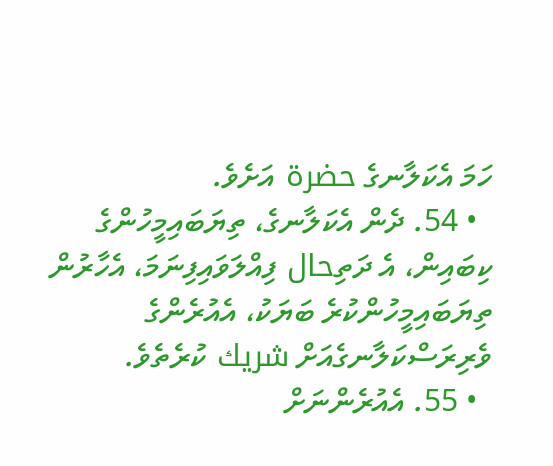ހަމަ އެކަލާނގެ حضرة އަށެވެ.
  • 54. ދެން އެކަލާނގެ، ތިޔަބައިމީހުންގެ ކިބައިން، އެ ދަތިحال ފިއްލަވައިފިނަމަ، އެހާރުން ތިޔަބައިމީހުންކުރެ ބަޔަކު، އެއުރެންގެ ވެރިރަސްކަލާނގެއަށް شريك ކުރެތެވެ.
  • 55. އެއުރެންނަށް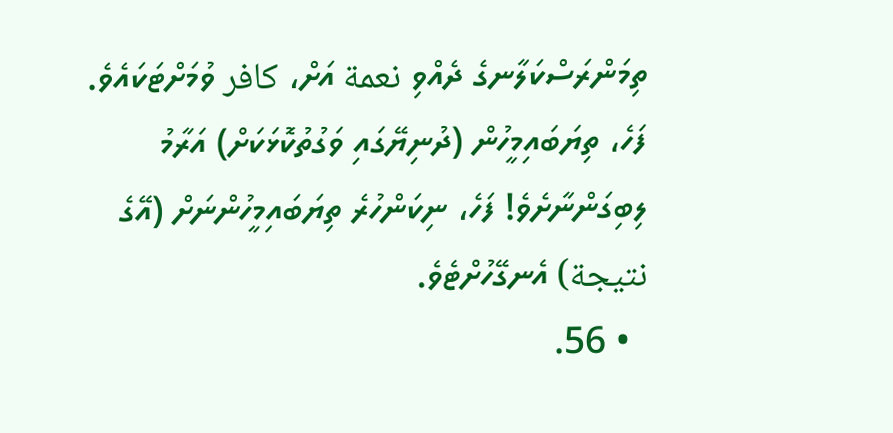ތިމަންރަސްކަލާނގެ ދެއްވި نعمة އަށް، كافر ވުމަށްޓަކައެވެ. ފަހެ، ތިޔަބައިމީހުން (ދުނިޔޭގައި ވަގުތުކޮޅަކަށް) އަރާމު ލިބިގަންނާށެވެ! ފަހެ، ނިކަންހުރެ ތިޔަބައިމީހުންނަށް (އޭގެ نتيجة) އެނގޭހުށްޓެވެ.
  • 56.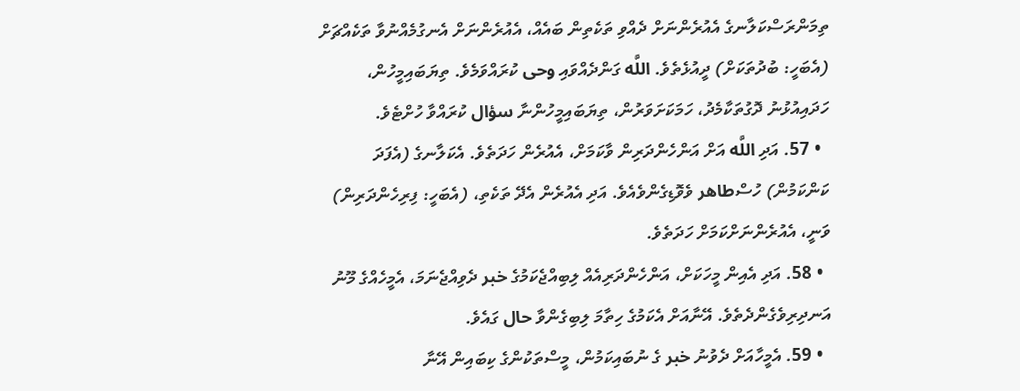ތިމަންރަސްކަލާނގެ އެއުރެންނަށް ދެއްވި ތަކެތިން ބައެއް، އެއުރެންނަށް އެނގުމެއްނުވާ ތަކެއްޗަށް (އެބަހީ: ބުދުތަކަށް) ދީއުޅެތެވެ. اللَّه ގަންދެއްވައި وحى ކުރައްވަމެވެ. ތިޔަބައިމީހުން، ހަދައިއުޅުނު ދޮގުތަކާމެދު، ހަމަކަށަވަރުން، ތިޔަބައިމީހުންނާ سؤال ކުރައްވާ ހުށްޓެވެ.
  • 57. އަދި اللَّه އަށް އަންހެންދަރިން ވާކަމަށް، އެއުރެން ހަދަތެވެ. އެކަލާނގެ (އެފަދަ ކަންކަމުން) ހުސްطاهر ވެވޮޑިގެންވެއެވެ. އަދި އެއުރެން އެދޭ ތަކެތި، (އެބަހީ: ފިރިހެންދަރިން) ވަނީ، އެއުރެންނަށްކަމަށް ހަދަތެވެ.
  • 58. އަދި އެއިން މީހަކަށް، އަންހެންދަރިއެއް ލިބިއްޖެކަމުގެ خبر ދެވިއްޖެނަމަ، އެމީހެއްގެ މޫނު އަނދިރިވެގެންދެތެވެ. އޭނާއަށް އެކަމުގެ ހިތާމަ ލިބިގެންވާ حال ގައެވެ.
  • 59. އެމީހާއަށް ދެވުނު خبر ގެ ނުބައިކަމުން، މީސްތަކުންގެ ކިބައިން އޭނާ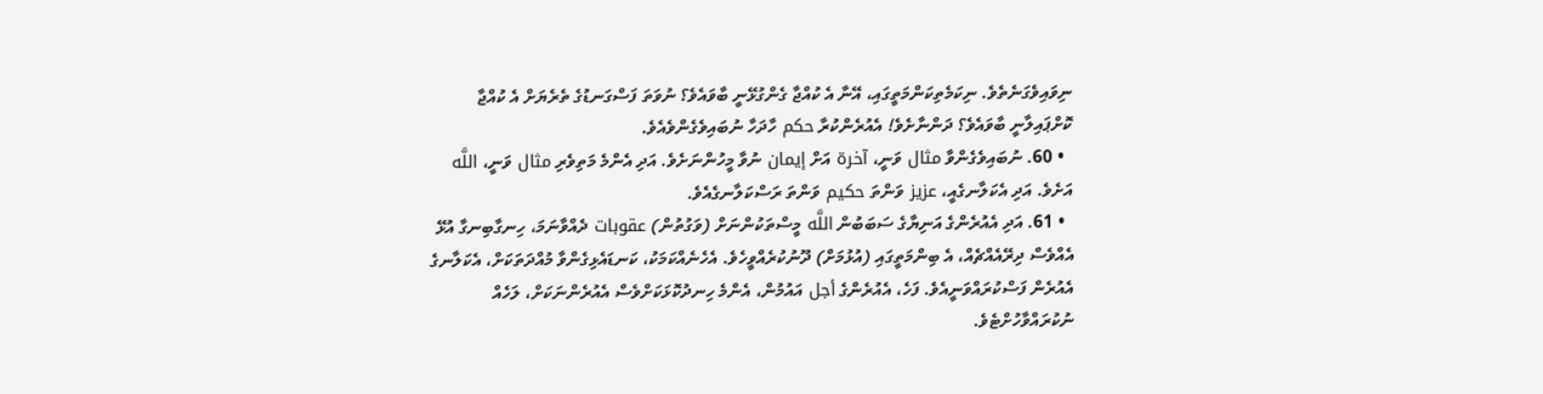ނިވައިވެގަނެތެވެ. ނިކަމެތިކަންމަތީގައި، އޭނާ އެ ކުއްޖާ ގެންގުޅޭނީ ބާވައެވެ؟ ނުވަތަ ފަސްގަނޑުގެ ތެރެޔަށް އެ ކުއްޖާ ކޮށްޕައިލާނީ ބާވައެވެ؟ ދަންނާށެވެ! އެއުރެންކުރާ حكم ހާދަހާ ނުބައިވެގެންވެއެވެ.
  • 60. ނުބައިވެގެންވާ مثال ވަނީ، آخرة އަށް إيمان ނުވާ މީހުންނަށެވެ. އަދި އެންމެ މަތިވެރި مثال ވަނީ، اللَّه އަށެވެ. އަދި އެކަލާނގެއީ، عزيز ވަންތަ حكيم ވަންތަ ރަސްކަލާނގެއެވެ.
  • 61. އަދި އެއުރެންގެ އަނިޔާގެ ސަބަބުން اللَّه މީސްތަކުންނަށް (ވަގުތުން) عقوبات ދެއްވާނަމަ، ހިނގާބިނގާ އުޅޭ އެއްވެސް ދިރޭއެއްޗެއް، އެ ބިންމަތީގައި (އުޅުމަށް) ދޫނުކުރެއްވީހެވެ. އެހެނެއްކަމަކު، ކަނޑައެޅިގެންވާ މުއްދަތަކަށް، އެކަލާނގެ އެއުރެން ފަސްކުރައްވަނީއެވެ. ފަހެ، އެއުރެންގެ أجل އައުމުން، އެންމެ ހިނދުކޮޅަކަށްވެސް އެއުރެންނަކަށް، ލަހެއް ނުކުރައްވާހުށްޓެވެ.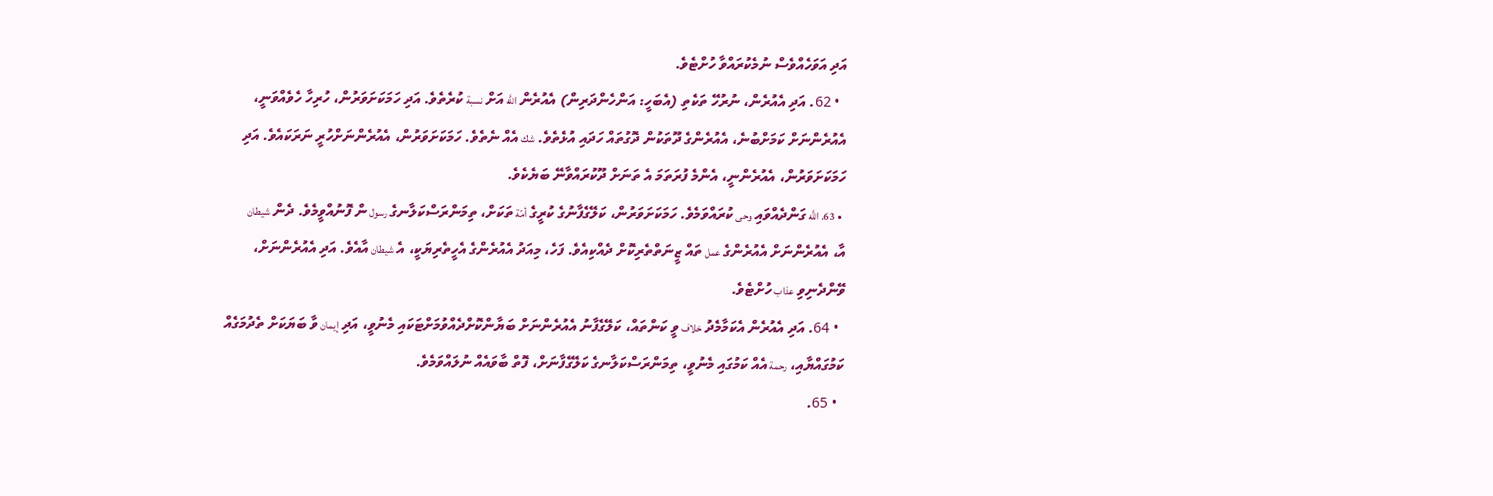އަދި އަވަހެއްވެސް ނުމެކުރައްވާ ހުށްޓެވެ.
  • 62. އަދި އެއުރެން، ނުރުހޭ ތަކެތި (އެބަހީ: އަންހެންދަރިން) އެއުރެން اللَّه އަށް نسبة ކުރެތެވެ. އަދި ހަމަކަށަވަރުން، ހުރިހާ ހެވެއްވަނީ، އެއުރެންނަށް ކަމަށްބުނެ، އެއުރެންގެ ދޫތަކުން ދޮގުތައް ހަދައި އުޅެތެވެ. شك އެއް ނެތެވެ. ހަމަކަށަވަރުން، އެއުރެންނަށްހުރީ ނަރަކައެވެ. އަދި ހަމަކަށަވަރުން، އެއުރެންނީ، އެންމެ ފުރަތަމަ އެ ތަނަށް ދޫކުރައްވާނޭ ބަޔެކެވެ.
  • 63. اللَّه ގަންދެއްވައި وحى ކުރައްވަމެވެ. ހަމަކަށަވަރުން، ކަލޭގެފާނުގެ ކުރީގެ أمّة ތަކަށް، ތިމަންރަސްކަލާނގެ رسول ން ފޮނުއްވީމެވެ. ދެން شيطان އާ، އެއުރެންނަށް އެއުރެންގެ عمل ތައް ޒީނަތްތެރިކޮށް ދެއްކިއެވެ. ފަހެ، މިއަދު އެއުރެންގެ އެހީތެރިޔަކީ، އެ شيطان އާއެވެ. އަދި އެއުރެންނަށް، ވޭންދެނިވި عذاب ހުށްޓެވެ.
  • 64. އަދި އެއުރެން އެކަމާމެދު خلاف ވީ ކަންތައް، ކަލޭގެފާނު އެއުރެންނަށް ބަޔާންކޮށްދެއްވުމަށްޓަކައި މެނުވީ، އަދި إيمان ވާ ބަޔަކަށް ތެދުމަގެއް ކަމުގައްޔާއި، رحمة އެއް ކަމުގައި މެނުވީ، ތިމަންރަސްކަލާނގެ ކަލޭގެފާނަށް، ފޮތް ބާވައެއް ނުލައްވަމެވެ.
  • 65.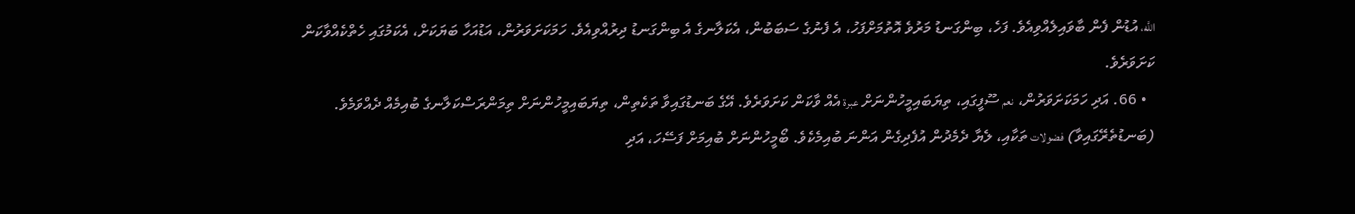اللَّه، އުޑުން ފެން ބާވައިލެއްވިއެވެ. ފަހެ، ބިންގަނޑު މަރުވެ އޮތުމަށްފަހު، އެ ފެނުގެ ސަބަބުން، އެކަލާނގެ އެ ބިންގަނޑު ދިރުއްވިއެވެ. ހަމަކަށަވަރުން، އަޑުއަހާ ބަޔަކަށް، އެކަމުގައި ހެތްކެއްވާކަން ކަށަވަރެވެ.
  • 66. އަދި ހަމަކަށަވަރުން، نعم ސޫފީގައި، ތިޔަބައިމީހުންނަށް عبرة އެއް ވާކަން ކަށަވަރެވެ. އޭގެ ބަނޑުގައިވާ ތަކެތިން، ތިޔަބައިމީހުންނަށް ތިމަންރަސްކަލާނގެ ބުއިމެއް ދެއްވަމެވެ. (ބަނޑުތެރޭގައިވާ) فضولات ތަކާއި، ލެޔާ ދެމެދުން އުފެދިގެން އަންނަ ބުއިމެކެވެ. ބޯމީހުންނަށް ބުއިމަށް ފަސޭހަ، އަދި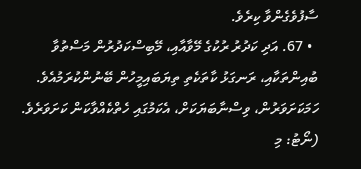ސާފުވެގެންވާ ކިރެވެ.
  • 67. އަދި ކަދުރު ރުކުގެ މޭވާއާއި، މޭބިސްކަދުރުން މަސްތުވާ ބުއިންތަކާއި، ރަނގަޅު ކާތަކެތި ތިޔަބައިމީހުން ބޭނުންކުރަމުއެވެ. ހަމަކަށަވަރުން، ވިސްނާބަޔަކަށް، އެކަމުގައި ހެތްކެއްވާކަން ކަށަވަރެވެ. (ނޯޓު: މި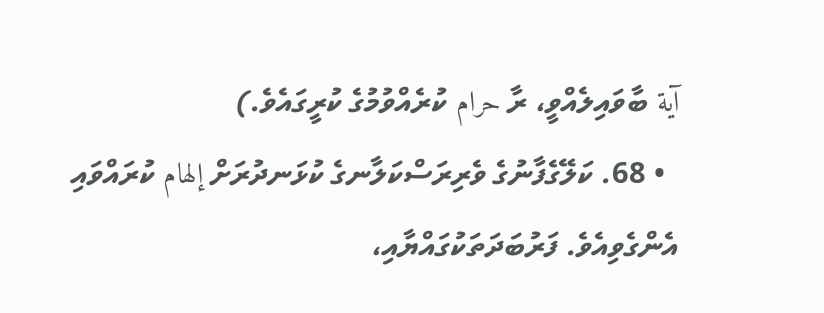آية ބާވައިލެއްވީ، ރާ حرام ކުރެއްވުމުގެ ކުރީގައެވެ.)
  • 68. ކަލޭގެފާނުގެ ވެރިރަސްކަލާނގެ ކުޅަނދުރަށް إلهام ކުރައްވައި އެންގެވިއެވެ. ފަރުބަދަތަކުގައްޔާއި،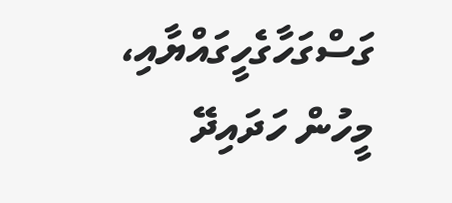ގަސްގަހާގެހީގައްޔާއި، މީހުން ހަދައިދޭ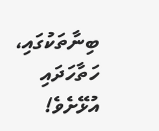ބިނާތަކުގައި، ހަތާހަދައި އުޅޭށެވެ!